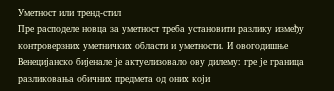Уметност или тренд-стил
Пре расподеле новца за уметност треба установити разлику између контроверзних уметничких области и уметности. И овогодишње Венецијанско бијенале је актуелизовало ову дилему: гре је граница разликовања обичних предмета од оних који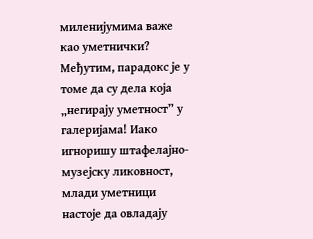миленијумима важе као уметнички? Међутим, парадокс је у томе да су дела која „негирају уметност” у галеријама! Иако игноришу штафелајно-музејску ликовност, млади уметници настоје да овладају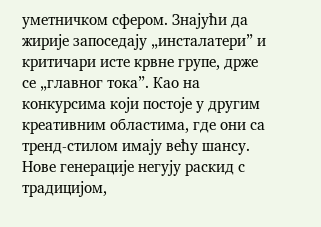уметничком сфером. Знајући да жирије запоседају „инсталатери” и критичари исте крвне групе, држе се „главног тока”. Као на конкурсима који постоје у другим креативним областима, где они са тренд-стилом имају већу шансу.
Нове генерације негују раскид с традицијом,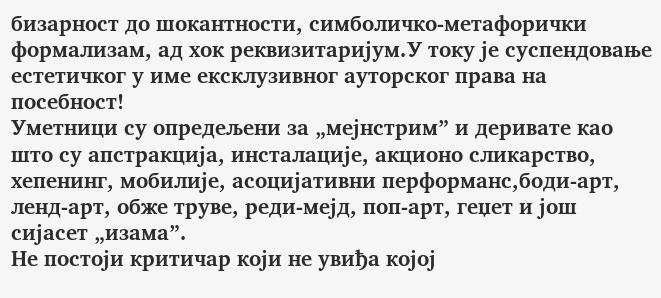бизарност до шокантности, симболичко-метафорички формализам, ад хок реквизитаријум.У току је суспендовање естетичког у име ексклузивног ауторског права на посебност!
Уметници су опредељени за „мејнстрим” и деривате као што су апстракција, инсталације, акционо сликарство, хепенинг, мобилије, асоцијативни перформанс,боди-арт, ленд-арт, обже труве, реди-мејд, поп-арт, геџет и још сијасет „изама”.
Не постоји критичар који не увиђа којој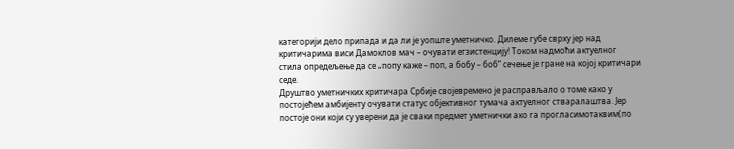категорији дело припада и да ли је уопште уметничко. Дилеме губе сврху јер над критичарима виси Дамоклов мач – очувати егзистенцију! Током надмоћи актуелног стила опредељење да се „попу каже – поп, а бобу – боб” сечење је гране на којој критичари седе.
Друштво уметничких критичара Србије својевремено је расправљало о томе како у постојећем амбијенту очувати статус објективног тумача актуелног стваралаштва. Јер постоје они који су уверени да је сваки предмет уметнички ако га прогласимотаквим(по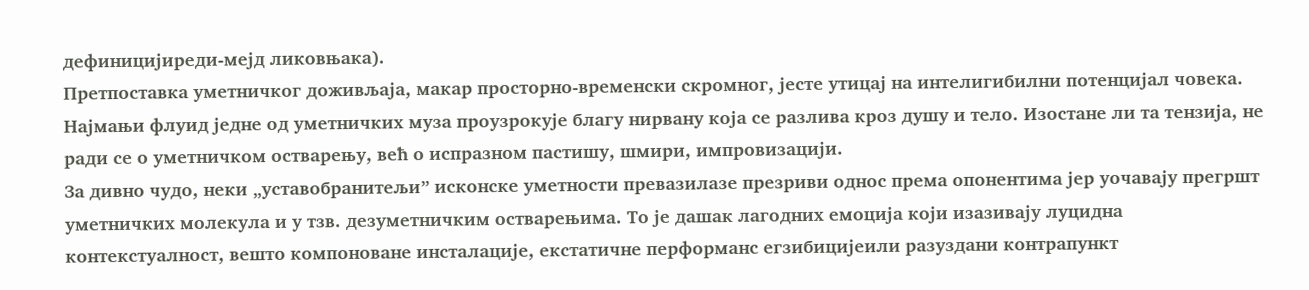дефиницијиреди-мејд ликовњака).
Претпоставка уметничког доживљаја, макар просторно-временски скромног, јесте утицај на интелигибилни потенцијал човека. Најмањи флуид једне од уметничких муза проузрокује благу нирвану која се разлива кроз душу и тело. Изостане ли та тензија, не ради се о уметничком остварењу, већ о испразном пастишу, шмири, импровизацији.
За дивно чудо, неки „уставобранитељи” исконске уметности превазилазе презриви однос према опонентима јер уочавају прегршт уметничких молекула и у тзв. дезуметничким остварењима. То је дашак лагодних емоција који изазивају луцидна контекстуалност, вешто компоноване инсталације, екстатичне перформанс егзибицијеили разуздани контрапункт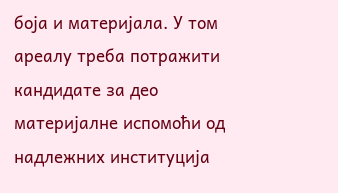боја и материјала. У том ареалу треба потражити кандидате за део материјалне испомоћи од надлежних институција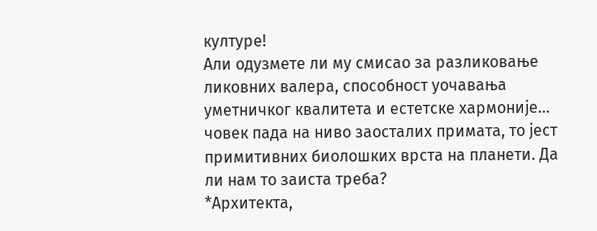културе!
Али одузмете ли му смисао за разликовање ликовних валера, способност уочавања уметничког квалитета и естетске хармоније... човек пада на ниво заосталих примата, то јест примитивних биолошких врста на планети. Да ли нам то заиста треба?
*Архитекта,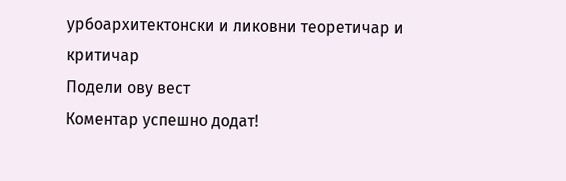урбоархитектонски и ликовни теоретичар и критичар
Подели ову вест
Комeнтар успeшно додат!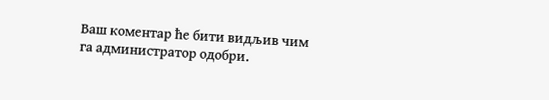Ваш комeнтар ћe бити видљив чим га администратор одобри.